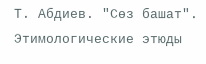Т. Абдиев. "Сөз башат". Этимологические этюды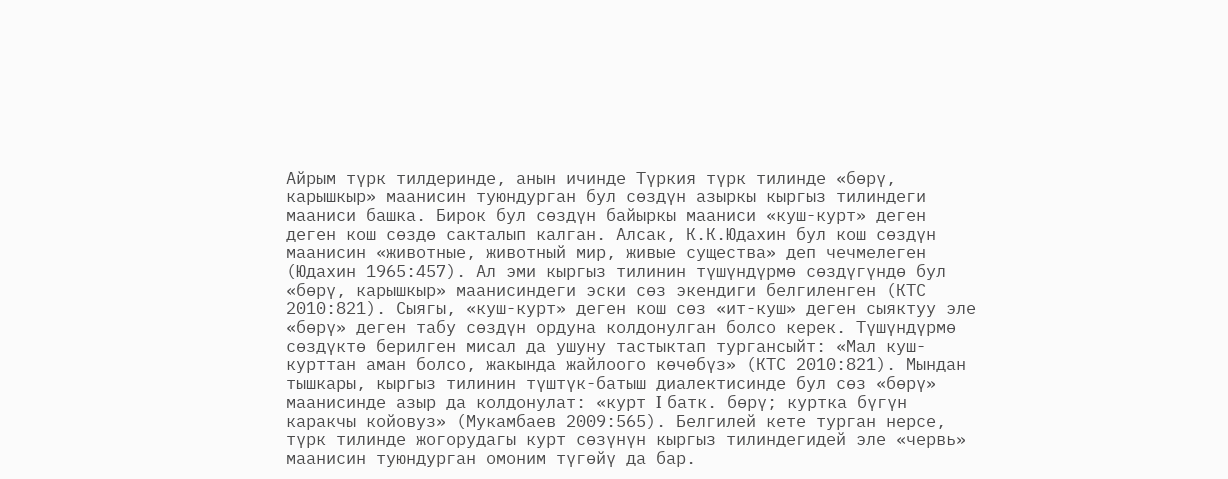Айрым түрк тилдеринде, анын ичинде Түркия түрк тилинде «бөрү, карышкыр» маанисин туюндурган бул сөздүн азыркы кыргыз тилиндеги мааниси башка. Бирок бул сөздүн байыркы мааниси «куш-курт» деген деген кош сөздө сакталып калган. Алсак, К.К.Юдахин бул кош сөздүн маанисин «животные, животный мир, живые существа» деп чечмелеген (Юдахин 1965:457). Ал эми кыргыз тилинин түшүндүрмө сөздүгүндө бул «бөрү, карышкыр» маанисиндеги эски сөз экендиги белгиленген (КТС 2010:821). Сыягы, «куш-курт» деген кош сөз «ит-куш» деген сыяктуу эле «бөрү» деген табу сөздүн ордуна колдонулган болсо керек. Түшүндүрмө сөздүктө берилген мисал да ушуну тастыктап тургансыйт: «Мал куш-курттан аман болсо, жакында жайлоого көчөбүз» (КТС 2010:821). Мындан тышкары, кыргыз тилинин түштүк-батыш диалектисинде бул сөз «бөрү» маанисинде азыр да колдонулат: «курт I батк. бөрү; куртка бүгүн каракчы койовуз» (Мукамбаев 2009:565). Белгилей кете турган нерсе, түрк тилинде жогорудагы курт сөзүнүн кыргыз тилиндегидей эле «червь» маанисин туюндурган омоним түгөйү да бар.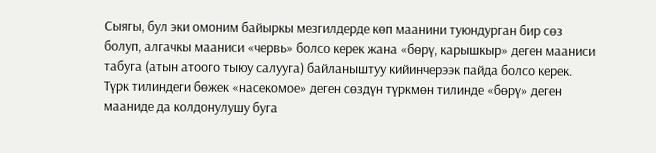Сыягы, бул эки омоним байыркы мезгилдерде көп маанини туюндурган бир сөз болуп, алгачкы мааниси «червь» болсо керек жана «бөрү, карышкыр» деген мааниси табуга (атын атоого тыюу салууга) байланыштуу кийинчерээк пайда болсо керек. Түрк тилиндеги бөжек «насекомое» деген сөздүн түркмөн тилинде «бөрү» деген мааниде да колдонулушу буга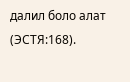далил боло алат (ЭСТЯ:168).